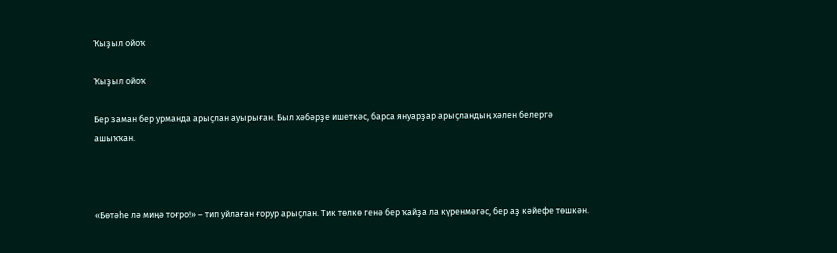Ҡыҙыл ойоҡ

Ҡыҙыл ойоҡ

Бер заман бер урманда арыҫлан ауырыған. Был хәбәрҙе ишеткәс, барса януарҙар арыҫландың хәлен белергә ашыҡҡан.



«Бөтәһе лә миңә тоғро!» – тип уйлаған ғорур арыҫлан. Тик төлкө генә бер ҡайҙа ла күренмәгәс, бер аҙ кәйефе төшкән.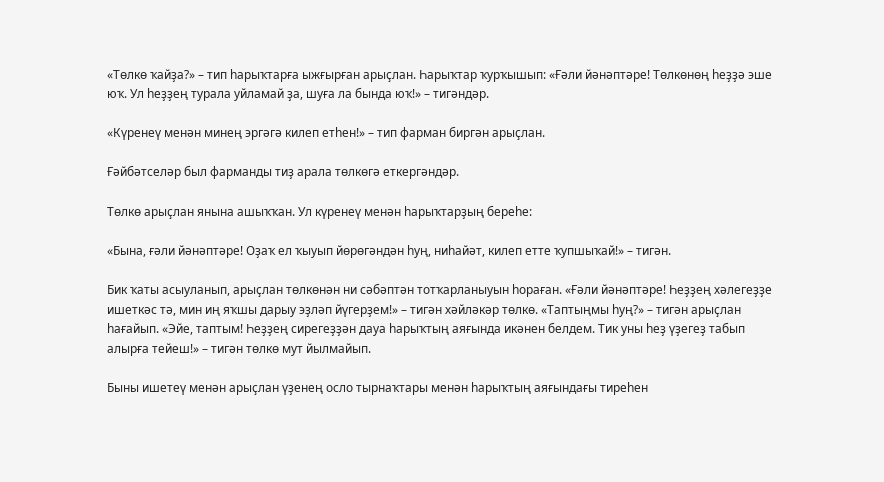«Төлкө ҡайҙа?» – тип һарыҡтарға ыжғырған арыҫлан. Һарыҡтар ҡурҡышып: «Ғәли йәнәптәре! Төлкөнөң һеҙҙә эше юҡ. Ул һеҙҙең турала уйламай ҙа, шуға ла бында юҡ!» – тигәндәр.

«Күренеү менән минең эргәгә килеп етһен!» – тип фарман биргән арыҫлан.

Ғәйбәтселәр был фарманды тиҙ арала төлкөгә еткергәндәр.

Төлкө арыҫлан янына ашыҡҡан. Ул күренеү менән һарыҡтарҙың береһе:

«Бына, ғәли йәнәптәре! Оҙаҡ ел ҡыуып йөрөгәндән һуң, ниһайәт, килеп етте ҡупшыҡай!» – тигән.

Бик ҡаты асыуланып, арыҫлан төлкөнән ни сәбәптән тотҡарланыуын һораған. «Ғәли йәнәптәре! Һеҙҙең хәлегеҙҙе ишеткәс тә, мин иң яҡшы дарыу эҙләп йүгерҙем!» – тигән хәйләкәр төлкө. «Таптыңмы һуң?» – тигән арыҫлан һағайып. «Эйе, таптым! Һеҙҙең сирегеҙҙән дауа һарыҡтың аяғында икәнен белдем. Тик уны һеҙ үҙегеҙ табып алырға тейеш!» – тигән төлкө мут йылмайып.

Быны ишетеү менән арыҫлан үҙенең осло тырнаҡтары менән һарыҡтың аяғындағы тиреһен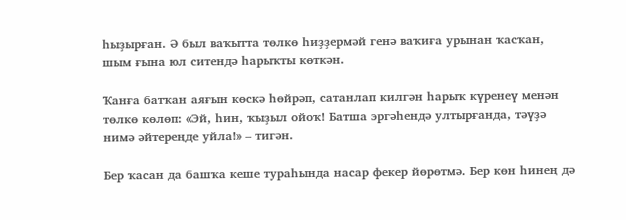һыҙырған. Ә был ваҡытта төлкө һиҙҙермәй генә ваҡиға урынан ҡасҡан, шым ғына юл ситендә һарыҡты көткән.

Ҡанға батҡан аяғын көскә һөйрәп, сатанлап килгән һарыҡ күренеү менән төлкө көлөп: «Эй, һин, ҡыҙыл ойоҡ! Батша эргәһендә ултырғанда, тәүҙә нимә әйтереңде уйла!» – тигән.

Бер ҡасан да башҡа кеше тураһында насар фекер йөрөтмә. Бер көн һинең дә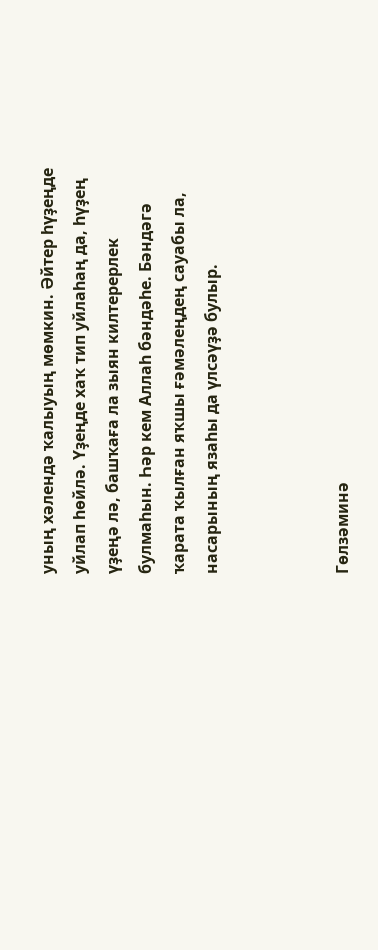уның хәлендә ҡалыуың мөмкин. Әйтер һүҙеңде уйлап һөйлә. Үҙеңде хаҡ тип уйлаһаң да, һүҙең үҙеңә лә, башҡаға ла зыян килтерерлек булмаһын. Һәр кем Аллаһ бәндәһе. Бәндәгә ҡарата ҡылған яҡшы ғәмәлеңдең сауабы ла, насарының язаһы да үлсәүҙә булыр.



Гөлзәминә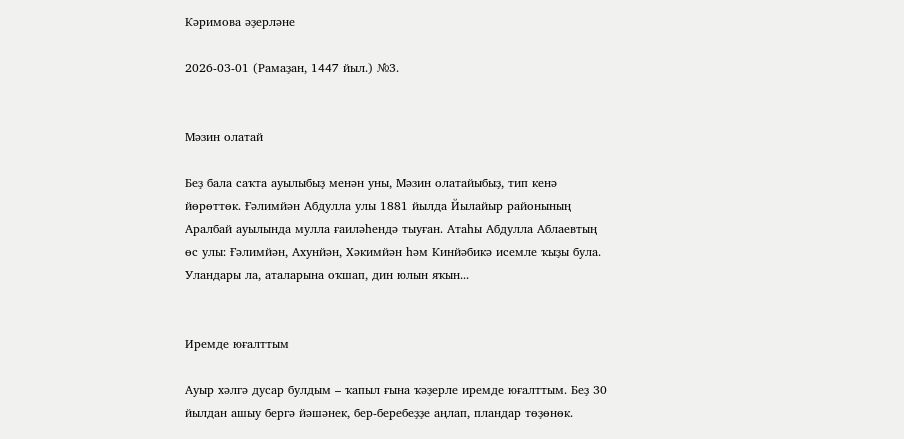Кәримова әҙерләне

2026-03-01 (Рамаҙан, 1447 йыл.) №3.


Мәзин олатай

Беҙ бала саҡта ауылыбыҙ менән уны, Мәзин олатайыбыҙ, тип кенә йөрөттөк. Ғәлимйән Абдулла улы 1881 йылда Йылайыр районының Аралбай ауылында мулла ғаиләһендә тыуған. Атаһы Абдулла Аблаевтың өс улы: Ғәлимйән, Ахунйән, Хәкимйән һәм Кинйәбикә исемле ҡыҙы була. Уландары ла, аталарына оҡшап, дин юлын яҡын...


Иремде юғалттым

Ауыр хәлгә дусар булдым – ҡапыл ғына ҡәҙерле иремде юғалттым. Беҙ 30 йылдан ашыу бергә йәшәнек, бер-беребеҙҙе аңлап, пландар төҙөнөк.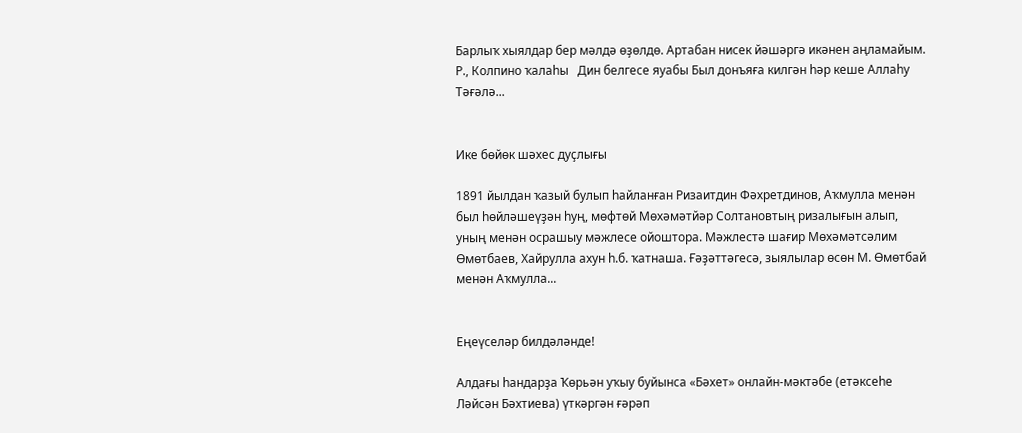Барлыҡ хыялдар бер мәлдә өҙөлдө. Артабан нисек йәшәргә икәнен аңламайым.   Р., Колпино ҡалаһы   Дин белгесе яуабы Был донъяға килгән һәр кеше Аллаһу Тәғәлә...


Ике бөйөк шәхес дуҫлығы

1891 йылдан ҡазый булып һайланған Ризаитдин Фәхретдинов, Аҡмулла менән был һөйләшеүҙән һуң, мөфтөй Мөхәмәтйәр Солтановтың ризалығын алып, уның менән осрашыу мәжлесе ойоштора. Мәжлестә шағир Мөхәмәтсәлим Өмөтбаев, Хайрулла ахун һ.б. ҡатнаша. Ғәҙәттәгесә, зыялылар өсөн М. Өмөтбай менән Аҡмулла...


Еңеүселәр билдәләнде!

Алдағы һандарҙа Ҡөрьән уҡыу буйынса «Бәхет» онлайн-мәктәбе (етәксеһе Ләйсән Бәхтиева) үткәргән ғәрәп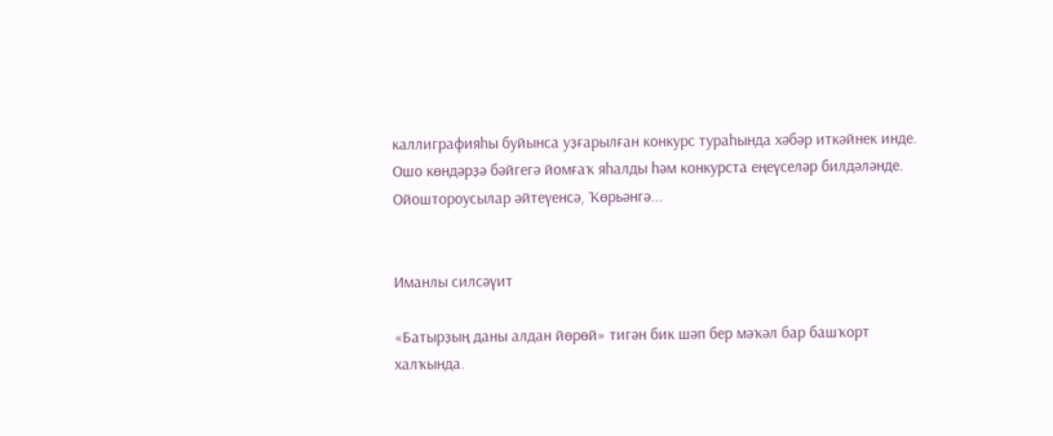каллиграфияһы буйынса уҙғарылған конкурс тураһында хәбәр иткәйнек инде. Ошо көндәрҙә бәйгегә йомғаҡ яһалды һәм конкурста еңеүселәр билдәләнде.   Ойоштороусылар әйтеүенсә, Ҡөрьәнгә...


Иманлы силсәүит

«Батырҙың даны алдан йөрөй» тигән бик шәп бер мәҡәл бар башҡорт халҡында.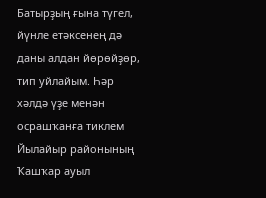Батырҙың ғына түгел, йүнле етәксенең дә даны алдан йөрөйҙөр, тип уйлайым. Һәр хәлдә үҙе менән осрашҡанға тиклем Йылайыр районының Ҡашҡар ауыл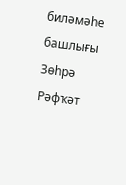биләмәһе башлығы Зөһрә Рәфҡәт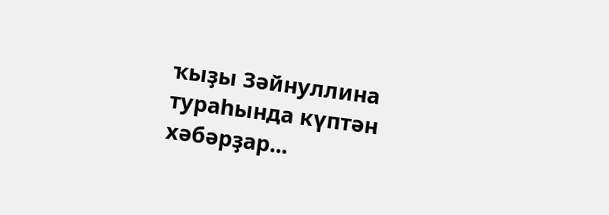ҡыҙы Зәйнуллина тураһында күптән хәбәрҙар...